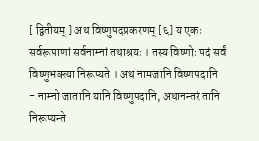[ द्वितीयम् ] अथ विष्णुपदप्रकरणम् [६] य एकः सर्वरूपाणां सर्वनाम्नां तथाश्रयः । तस्य विष्णोः पदं सर्वं विष्णुभक्त्या निरूप्यते । अथ नामजानि विष्णपदानि
- नाम्नो जातानि यानि विष्णुपदानि, अथानन्तरं तानि निरूप्यन्ते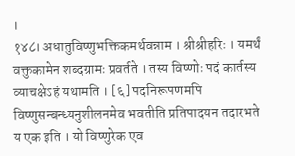।
१४८। अधातुविष्णुभक्तिकमर्थवन्नाम । श्रीश्रीहरिः । यमर्थं वक्तुकामेन शब्दग्रामः प्रवर्तते । तस्य विष्णोः पदं कार्तस्य व्याचक्षेऽहं यथामति । [६] पदनिरूपणमपि विष्णुसन्बन्ध्यनुशीलनमेव भवतीति प्रतिपादयन तदारभते य एक इति । यो विष्णुरेक एव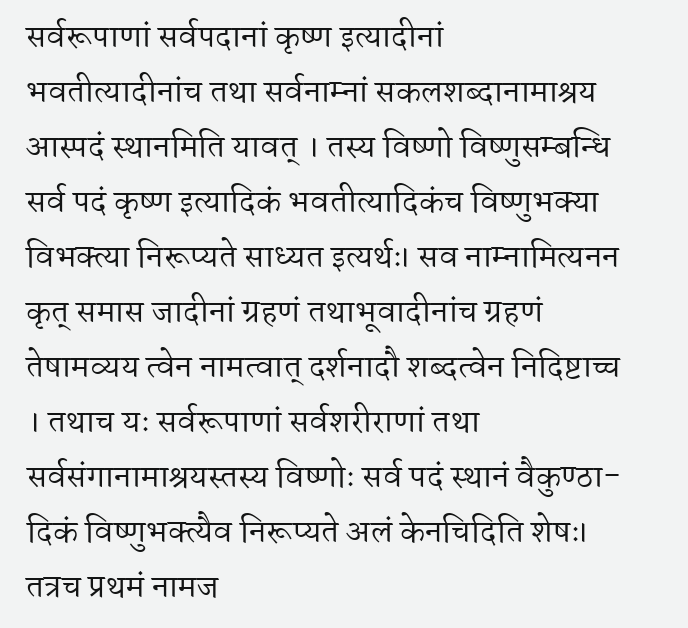सर्वरूपाणां सर्वपदानां कृष्ण इत्यादीनां भवतीत्यादीनांच तथा सर्वनाम्नां सकलशब्दानामाश्रय आस्पदं स्थानमिति यावत् । तस्य विष्णो विष्णुसम्बन्धि सर्व पदं कृष्ण इत्यादिकं भवतीत्यादिकंच विष्णुभक्या विभक्त्या निरूप्यते साध्यत इत्यर्थः। सव नाम्नामित्यनन कृत् समास जादीनां ग्रहणं तथाभूवादीनांच ग्रहणं तेषामव्यय त्वेन नामत्वात् दर्शनादौ शब्दत्वेन निदिष्टाच्च । तथाच यः सर्वरूपाणां सर्वशरीराणां तथा सर्वसंगानामाश्रयस्तस्य विष्णोः सर्व पदं स्थानं वैकुण्ठा- दिकं विष्णुभक्त्यैव निरूप्यते अलं केनचिदिति शेषः। तत्रच प्रथमं नामज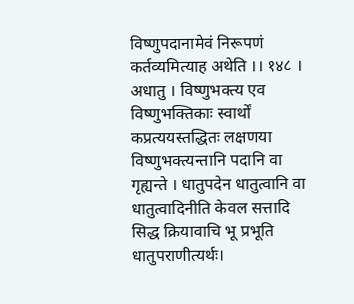विष्णुपदानामेवं निरूपणं कर्तव्यमित्याह अथेति ।। १४८ । अधातु । विष्णुभक्त्य एव विष्णुभक्तिकाः स्वार्थों कप्रत्ययस्तद्धितः लक्षणया विष्णुभक्त्यन्तानि पदानि वा गृह्यन्ते । धातुपदेन धातुत्वानि वा धातुत्वादिनीति केवल सत्तादि सिद्ध क्रियावाचि भू प्रभूति धातुपराणीत्यर्थः।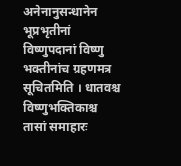अनेनानुसन्धानेन भूप्रभृतीनां विष्णुपदानां विष्णु भक्तीनांच ग्रहणमत्र सूचितमिति । धातवश्च विष्णुभक्तिकाश्च तासां समाहारः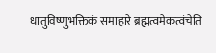धातुविष्णुभक्तिकं समाहारे ब्रह्मत्वमेकत्वंचेति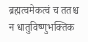ब्रह्मत्वमेकत्वं च ततश्च न धातुविष्णुभक्तिक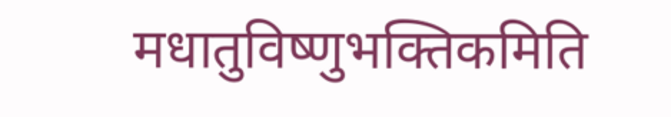मधातुविष्णुभक्तिकमिति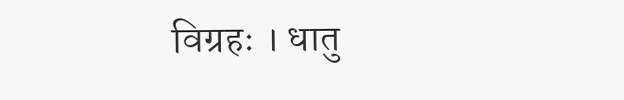विग्रहः । धातु